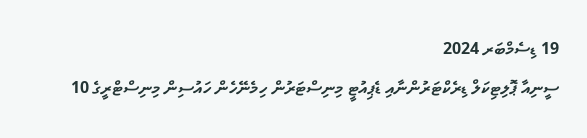19 ޑިސެމްބަރ 2024
ސީނިއާ ޕޮލިޓިކަލް ޑިރެކްޓަރުންނާއި ޑެޕިއުޓީ މިނިސްޓަރުން ހިމެނޭހެން ހައުސިން މިނިސްޓްރީގެ 10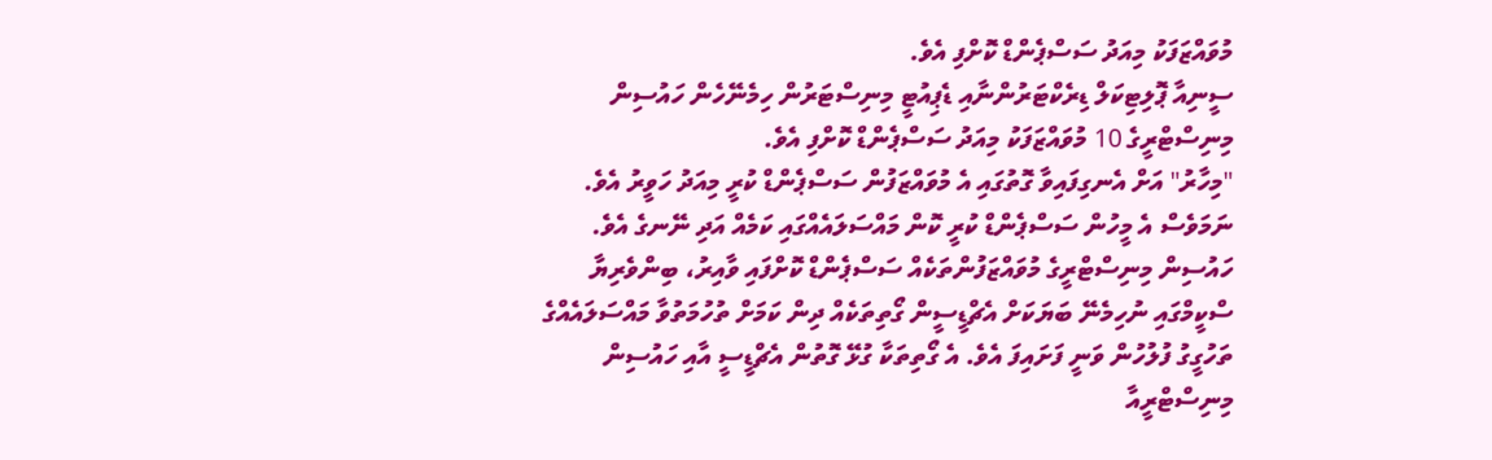މުވައްޒަފަކު މިއަދު ސަސްޕެންޑް ކޮށްފި އެވެ.
ސީނިއާ ޕޮލިޓިކަލް ޑިރެކްޓަރުންނާއި ޑެޕިއުޓީ މިނިސްޓަރުން ހިމެނޭހެން ހައުސިން މިނިސްޓްރީގެ 10 މުވައްޒަފަކު މިއަދު ސަސްޕެންޑް ކޮށްފި އެވެ.
"މިހާރު" އަށް އެނގިފައިވާ ގޮތުގައި އެ މުވައްޒަފުން ސަސްޕެންޑް ކުރީ މިއަދު ހަވީރު އެވެ.
ނަމަވެސް އެ މީހުން ސަސްޕެންޑް ކުރީ ކޮން މައްސަލައެއްގައި ކަމެއް އަދި ނޭނގެ އެވެ.
ހައުސިން މިނިސްޓްރީގެ މުވައްޒަފުންތަކެއް ސަސްޕެންޑް ކޮށްފައި ވާއިރު، ބިންވެރިޔާ ސްކީމްގައި ނުހިމެނޭ ބަޔަކަށް އެޗްޑީސީން ގޯތިތަކެއް ދިން ކަމަށް ތުހުމަތުވާ މައްސަލައެއްގެ ތަހުގީގު ފުލުހުން ވަނީ ފަށައިފަ އެވެ. އެ ގޯތިތަކާ ގުޅޭ ގޮތުން އެޗްޑީސީ އާއި ހައުސިން މިނިސްޓްރީއާ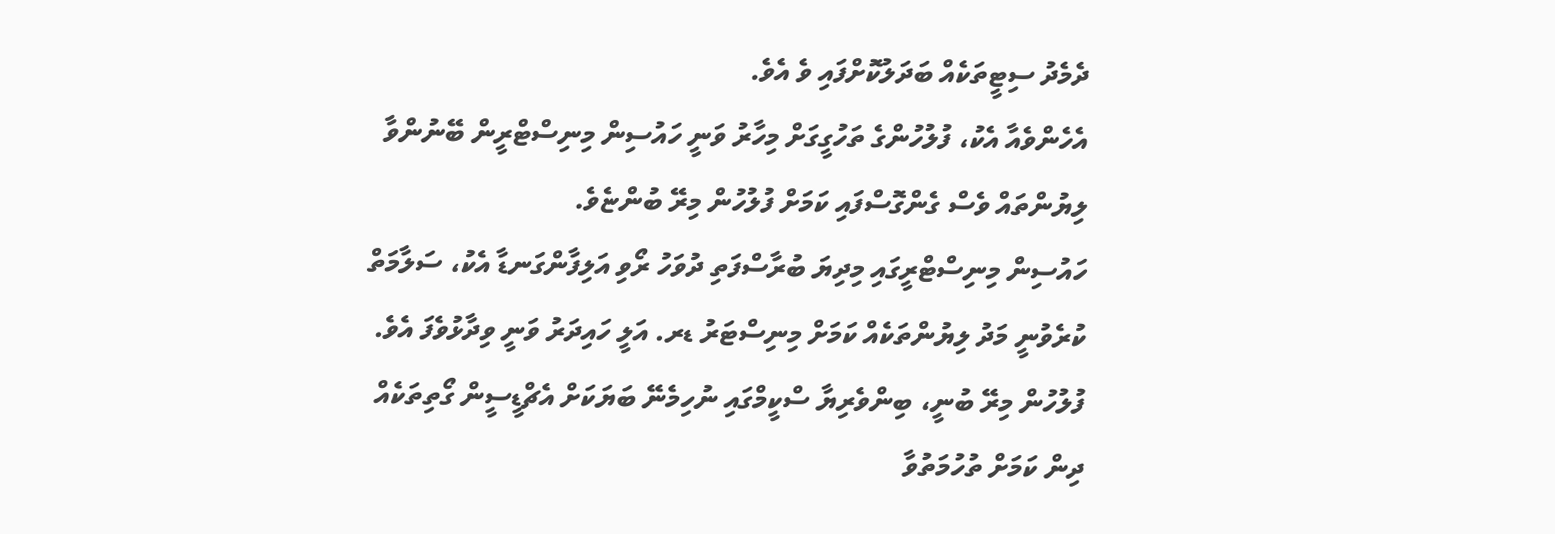ދެމެދު ސިޓީތަކެއް ބަދަލުކޮށްފައި ވެ އެވެ.
އެހެންވެއާ އެކު، ފުލުހުންގެ ތަހުގީގަށް މިހާރު ވަނީ ހައުސިން މިނިސްޓްރީން ބޭނުންވާ ލިޔުންތައް ވެސް ގެންގޮސްފައި ކަމަށް ފުލުހުން މިރޭ ބުންޏެވެ.
ހައުސިން މިނިސްޓްރީގައި މިދިޔަ ބުރާސްފަތި ދުވަހު ރޯވި އަލިފާންގަނޑާ އެކު، ސަލާމަތް ކުރެވުނީ މަދު ލިޔުންތަކެއް ކަމަށް މިނިސްޓަރު ޑރ. އަލީ ހައިދަރު ވަނީ ވިދާޅުވެފަ އެވެ. ފުލުހުން މިރޭ ބުނީ، ބިންވެރިޔާ ސްކީމްގައި ނުހިމެނޭ ބަޔަކަށް އެޗްޑީސީން ގޯތިތަކެއް ދިން ކަމަށް ތުހުމަތުވާ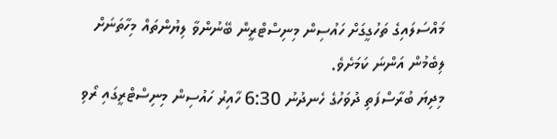މައްސަލައިގެ ތަހުގީގަށް ހައުސިން މިނިސްޓްރީން ބޭނުންވާ ލިޔުންތައް މިހާތަނަށް ލިބެމުން އަންނަ ކަމަށެވެ.
މިދިޔަ ބުރާސްފަތި ދުވަހުގެ ހެނދުނު 6:30 ހާއިރު ހައުސިން މިނިސްޓްރީގައި ރޯވި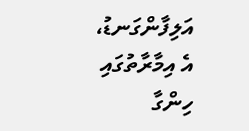އަލިފާންގަނޑު، އެ އިމާރާތުގައި ހިންގާ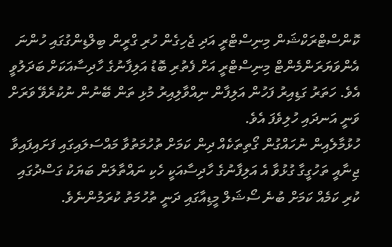ކޮންސްޓްރަކްޝަން މިނިސްޓްރީ އަދި ޖެހިގެން ހުރި ގްރީން ބިލްޑިންގުގައި ހުންނަ އެންވަޔަރަންމެންޓް މިނިސްޓްރީ އަށް ފެތުރި ބޮޑު އަލިފާނުގެ ހާދިސާއަކަށް ބަދަލުވީ އެވެ. ހަތަރު ގަޑިއިރު ފަހުން އަލިފާން ނިއްވާލިއިރު މުޅި ތަން ބޭނުން ނުކުރެވޭ ވަރަށް ވަނީ އަނދައި ހުލިވެފަ އެވެ.
ހުޅުމާލެއިން ނުހައްގުން ގޯތިތަކެއް ދިން ކަމަށް ތުހުމަތުވާ މައްސަލައިގައި ފަށައިފައިވާ ޖިނާއީ ތަހުގީގާ ގުޅުވާ އެ އަލިފާނުގެ ހާދިސާއަކީ ހެކި ނައްތާލަން ބަޔަކު ގަސްދުގައި ކުރި ކަމެއް ކަމަށް ބުނެ ސޯޝަލް މީޑިއާގައި ދަނީ ތުހުމަތު ކުރަމުންނެވެ.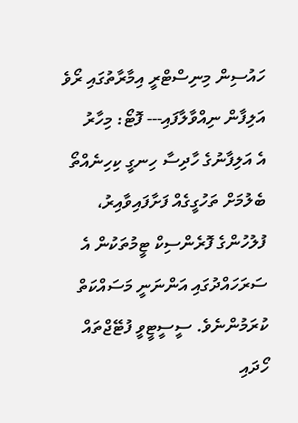ހައުސިން މިނިސްޓްރީ އިމާރާތުގައި ރޯވެ އަލިފާން ނިއްވާލާފައި--- ފޮޓޯ: މިހާރު
އެ އަލިފާނުގެ ހާދިސާ ހިނގީ ކިހިނެއްތޯ ބެލުމަށް ތަހުގީގެއް ފަށާފައިވާއިރު، ފުލުހުންގެ ފޮރެންސިކް ޓީމުތަކުން އެ ސަރަހައްދުގައި އަންނަނީ މަސައްކަތް ކުރަމުންނެވެ. ސީސީޓީވީ ފުޓޭޖްތައް ހޯދައި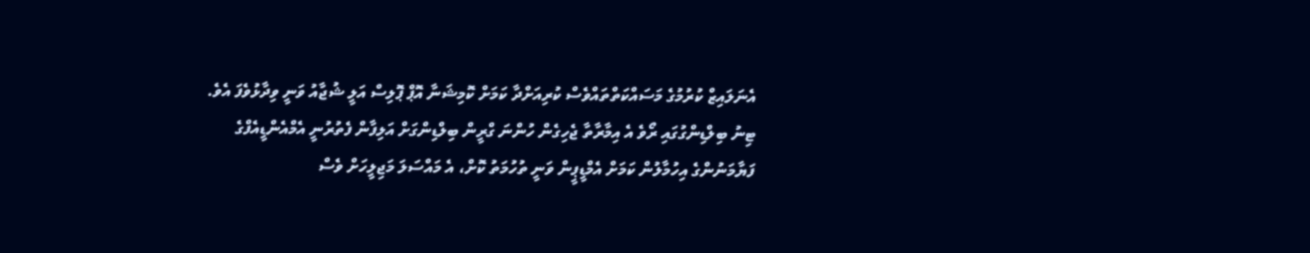އެނަލައިޒް ކުރުމުގެ މަސައްކަތްތައްވެސް ކުރިއަށްދާ ކަމަށް ކޮމިޝަނާ އޮޕް ޕޮލިސް އަލީ ޝުޖާއު ވަނީ ވިދާޅުވެފަ އެވެ.
ޓިނު ބިލްޑިންގުގައި ރޯވެ އެ އިމާރާތާ ޖެހިގެން ހުންނަ ގްރީން ބިލްޑިންގަށް އަލިފާން ފެތުރުނީ އެމްއެންޑީއެފްގެ ފަޔާމަނުންގެ އިހުމާލުން ކަމަށް އެމްޑީޕީން ވަނީ ތުހުމަތު ކޮށް، އެ މައްސަލަ މަޖިލީހަށް ވެސް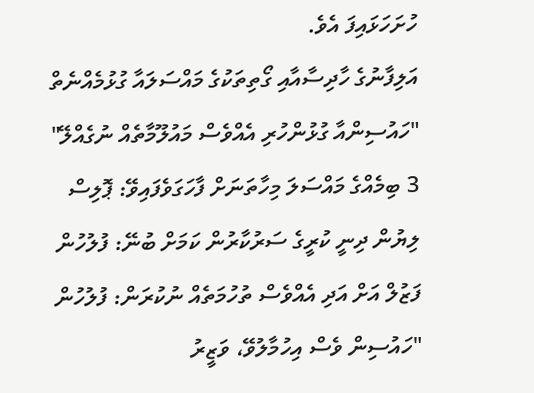ހުށަހަޅައިފަ އެވެ.
އަލިފާނުގެ ހާދިސާއާއި ގޯތިތަކުގެ މައްސަލައާ ގުޅުމެއްނެތް
"ހައުސިންއާ ގުޅުންހުރި އެއްވެސް މައުލޫމާތެއް ނުގެއްލޭ"
3 ބިމެއްގެ މައްސަލަ މިހާތަނަށް ފާހަގަވެފައިވޭ: ޕޮލިސް
ލިޔުން ދިނީ ކުރީގެ ސަރުކާރުން ކަމަށް ބުނޭ: ފުލުހުން
ފަޒުލް އަށް އަދި އެއްވެސް ތުހުމަތެއް ނުކުރަން: ފުލުހުން
"ހައުސިން ވެސް އިހުމާލުވޭ، ވަޒީރު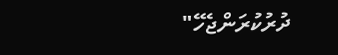ދުރުކުރަންޖެހޭ"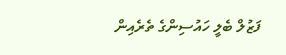ފަޒުލް ބެލީ ހައުސިންގެ ތެރެއިން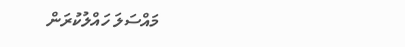މައްސަލަ ހައްލުކުރަން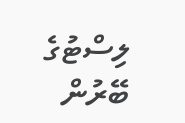ލިސްޓުގެ ބޭރުން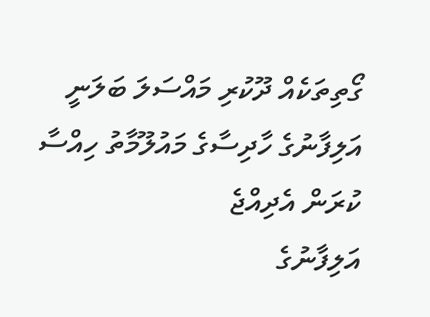ގޯތިތަކެއް ދޫކުރި މައްސަލަ ބަލަނީ
އަލިފާނުގެ ހާދިސާގެ މައުލޫމާތު ހިއްސާ ކުރަން އެދިއްޖެ
އަލިފާނުގެ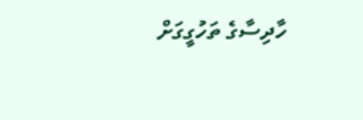ހާދިސާގެ ތަހުގީގަށް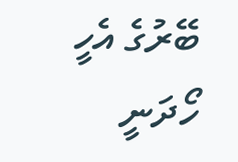ބޭރުގެ އެހީ ހޯދަނީ